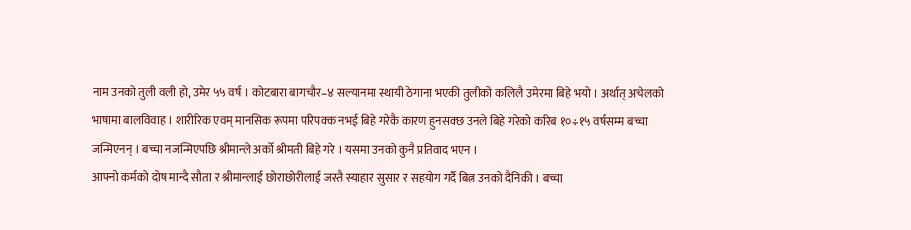नाम उनको तुली वली हो, उमेर ५५ वर्ष । कोटबारा बागचौर–४ सल्यानमा स्थायी ठेगाना भएकी तुलीको कलिलै उमेरमा बिहे भयो । अर्थात् अचेलको भाषामा बालविवाह । शारीरिक एवम् मानसिक रूपमा परिपक्क नभई बिहे गरेकै कारण हुनसक्छ उनले बिहे गरेको करिब १०÷१५ वर्षसम्म बच्चा जन्मिएनन् । बच्चा नजन्मिएपछि श्रीमान्ले अर्को श्रीमती बिहे गरे । यसमा उनको कुनै प्रतिवाद भएन ।
आफ्नो कर्मको दोष मान्दै सौता र श्रीमान्लाई छोराछोरीलाई जस्तै स्याहार सुसार र सहयोग गर्दै बित्न उनको दैनिकी । बच्चा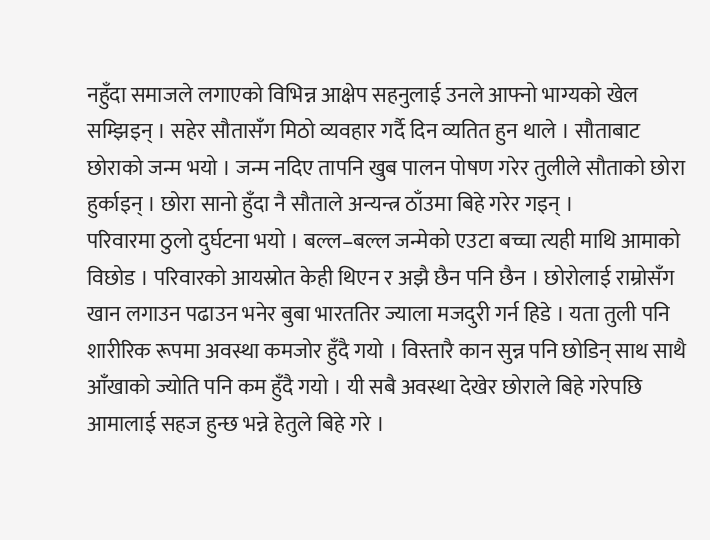नहुँदा समाजले लगाएको विभिन्न आक्षेप सहनुलाई उनले आफ्नो भाग्यको खेल सम्झिइन् । सहेर सौतासँग मिठो व्यवहार गर्दै दिन व्यतित हुन थाले । सौताबाट छोराको जन्म भयो । जन्म नदिए तापनि खुब पालन पोषण गरेर तुलीले सौताको छोरा हुर्काइन् । छोरा सानो हुँदा नै सौताले अन्यन्त्र ठाँउमा बिहे गरेर गइन् ।
परिवारमा ठुलो दुर्घटना भयो । बल्ल–बल्ल जन्मेको एउटा बच्चा त्यही माथि आमाको विछोड । परिवारको आयस्रोत केही थिएन र अझै छैन पनि छैन । छोरोलाई राम्रोसँग खान लगाउन पढाउन भनेर बुबा भारततिर ज्याला मजदुरी गर्न हिडे । यता तुली पनि शारीरिक रूपमा अवस्था कमजोर हुँदै गयो । विस्तारै कान सुन्न पनि छोडिन् साथ साथै आँखाको ज्योति पनि कम हुँदै गयो । यी सबै अवस्था देखेर छोराले बिहे गरेपछि आमालाई सहज हुन्छ भन्ने हेतुले बिहे गरे ।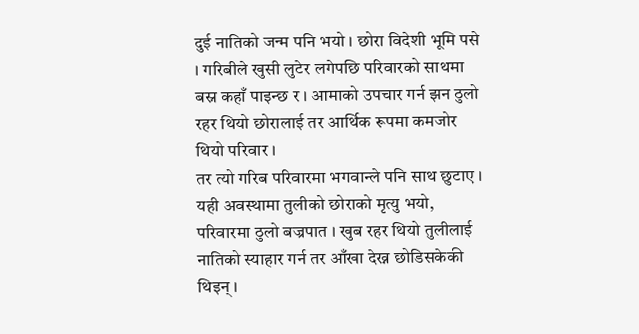दुई नातिको जन्म पनि भयो । छोरा विदेशी भूमि पसे । गरिबीले खुसी लुटेर लगेपछि परिवारको साथमा बस्न कहाँ पाइन्छ र । आमाको उपचार गर्न झन ठुलो रहर थियो छोरालाई तर आर्थिक रूपमा कमजोर थियो परिवार ।
तर त्यो गरिब परिवारमा भगवान्ले पनि साथ छुटाए । यही अवस्थामा तुलीको छोराको मृत्यु भयो, परिवारमा ठुलो बज्रपात । खुब रहर थियो तुलीलाई नातिको स्याहार गर्न तर आँखा देख्न छोडिसकेकी थिइन् ।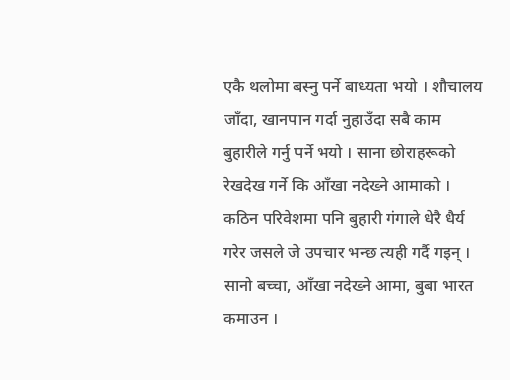एकै थलोमा बस्नु पर्ने बाध्यता भयो । शौचालय जाँदा, खानपान गर्दा नुहाउँदा सबै काम बुहारीले गर्नु पर्ने भयो । साना छोराहरूको रेखदेख गर्ने कि आँखा नदेख्ने आमाको । कठिन परिवेशमा पनि बुहारी गंगाले धेरै धैर्य गरेर जसले जे उपचार भन्छ त्यही गर्दै गइन् । सानो बच्चा, आँखा नदेख्ने आमा, बुबा भारत कमाउन ।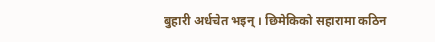बुहारी अर्धचेत भइन् । छिमेकिको सहारामा कठिन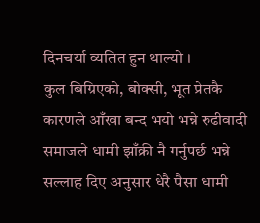दिनचर्या व्यतित हुन थाल्यो ।
कुल बिग्रिएको, बोक्सी, भूत प्रेतकै कारणले आँखा बन्द भयो भन्ने रुढीवादी समाजले धामी झाँक्री नै गर्नुपर्छ भन्ने सल्लाह दिए अनुसार धेरै पैसा धामी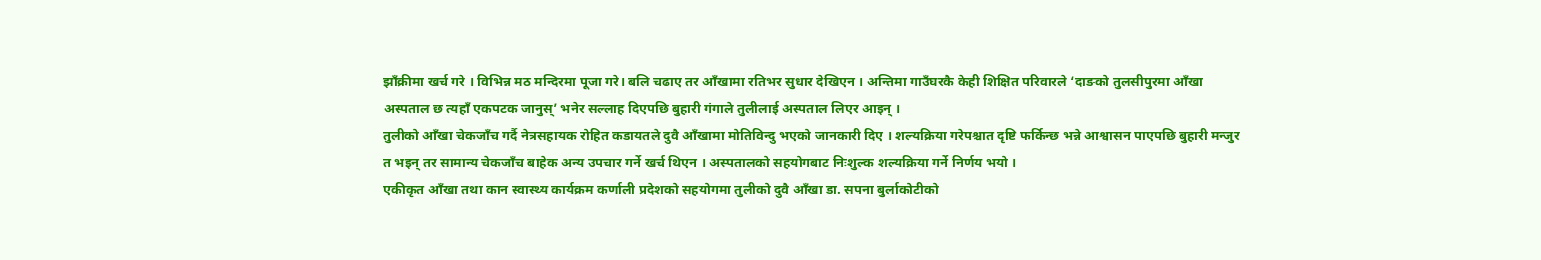झाँक्रीमा खर्च गरे । विभिन्न मठ मन्दिरमा पूजा गरे। बलि चढाए तर आँखामा रतिभर सुधार देखिएन । अन्तिमा गाउँघरकै केही शिक्षित परिवारले ‘दाङको तुलसीपुरमा आँखा अस्पताल छ त्यहाँ एकपटक जानुस्’ भनेर सल्लाह दिएपछि बुहारी गंगाले तुलीलाई अस्पताल लिएर आइन् ।
तुलीको आँखा चेकजाँच गर्दै नेत्रसहायक रोहित कडायतले दुवै आँखामा मोतिविन्दु भएको जानकारी दिए । शल्यक्रिया गरेपश्चात दृष्टि फर्किन्छ भन्ने आश्वासन पाएपछि बुहारी मन्जुर त भइन् तर सामान्य चेकजाँच बाहेक अन्य उपचार गर्ने खर्च थिएन । अस्पतालको सहयोगबाट निःशुल्क शल्यक्रिया गर्ने निर्णय भयो ।
एकीकृत आँखा तथा कान स्वास्थ्य कार्यक्रम कर्णाली प्रदेशको सहयोगमा तुलीको दुवै आँखा डा. सपना बुर्लाकोटीको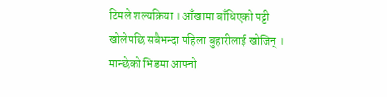टिमले शल्यक्रिया । आँखामा बाँधिएको पट्टी खोलेपछि सबैभन्दा पहिला बुहारीलाई खोजिन् । मान्छेको भिडमा आफ्नो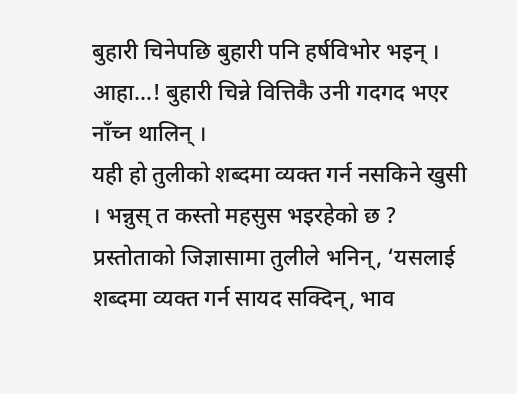बुहारी चिनेपछि बुहारी पनि हर्षविभोर भइन् । आहा…! बुहारी चिन्ने वित्तिकै उनी गदगद भएर नाँच्न थालिन् ।
यही हो तुलीको शब्दमा व्यक्त गर्न नसकिने खुसी । भन्नुस् त कस्तो महसुस भइरहेको छ ? प्रस्तोताको जिज्ञासामा तुलीले भनिन्, ‘यसलाई शब्दमा व्यक्त गर्न सायद सक्दिन्, भाव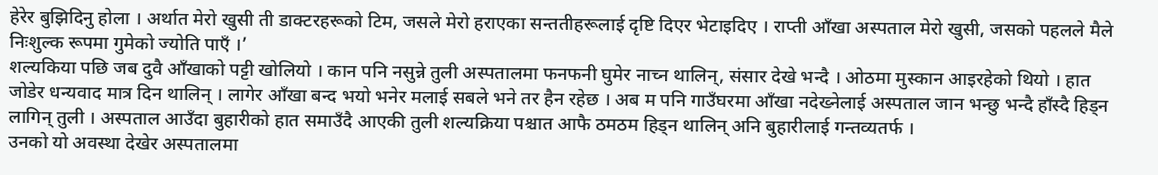हेरेर बुझिदिनु होला । अर्थात मेरो खुसी ती डाक्टरहरूको टिम, जसले मेरो हराएका सन्ततीहरूलाई दृष्टि दिएर भेटाइदिए । राप्ती आँखा अस्पताल मेरो खुसी, जसको पहलले मैले निःशुल्क रूपमा गुमेको ज्योति पाएँ ।’
शल्यकिया पछि जब दुवै आँखाको पट्टी खोलियो । कान पनि नसुन्ने तुली अस्पतालमा फनफनी घुमेर नाच्न थालिन्, संसार देखे भन्दै । ओठमा मुस्कान आइरहेको थियो । हात जोडेर धन्यवाद मात्र दिन थालिन् । लागेर आँखा बन्द भयो भनेर मलाई सबले भने तर हैन रहेछ । अब म पनि गाउँघरमा आँखा नदेख्नेलाई अस्पताल जान भन्छु भन्दै हाँस्दै हिड्न लागिन् तुली । अस्पताल आउँदा बुहारीको हात समाउँदै आएकी तुली शल्यक्रिया पश्चात आफै ठमठम हिड्न थालिन् अनि बुहारीलाई गन्तव्यतर्फ ।
उनको यो अवस्था देखेर अस्पतालमा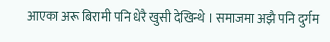आएका अरू बिरामी पनि धेरै खुसी देखिन्थे । समाजमा अझै पनि दुर्गम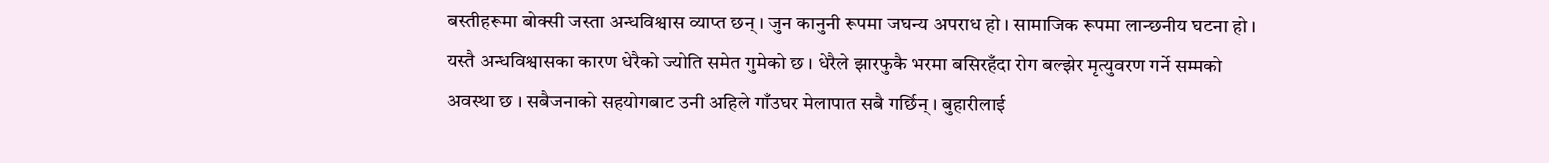बस्तीहरूमा बोक्सी जस्ता अन्धविश्वास व्याप्त छन् । जुन कानुनी रूपमा जघन्य अपराध हो । सामाजिक रूपमा लान्छनीय घटना हो ।
यस्तै अन्धविश्वासका कारण धेरैको ज्योति समेत गुमेको छ । धेरैले झारफुकै भरमा बसिरहँदा रोग बल्झेर मृत्युवरण गर्ने सम्मको अवस्था छ । सबैजनाको सहयोगबाट उनी अहिले गाँउघर मेलापात सबै गर्छिन् । बुहारीलाई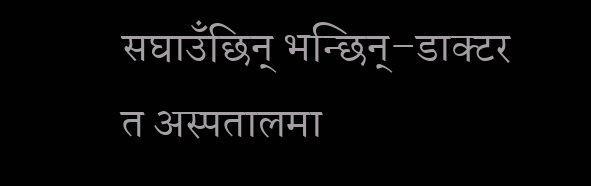सघाउँछिन् भन्छिन्–डाक्टर त अस्पतालमा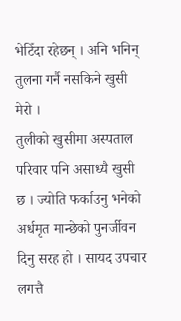भेटिँदा रहेछन् । अनि भनिन् तुलना गर्नै नसकिने खुसी मेरो ।
तुलीको खुसीमा अस्पताल परिवार पनि असाध्यै खुसी छ । ज्योति फर्काउनु भनेको अर्धमृत मान्छेको पुनर्जीवन दिनु सरह हो । सायद उपचार लगत्तै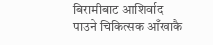बिरामीबाट आशिर्वाद पाउने चिकित्सक आँखाकै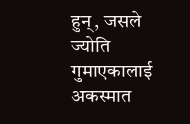हुन्, जसले ज्योति गुमाएकालाई अकस्मात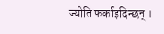ज्योति फर्काइदिन्छन् ।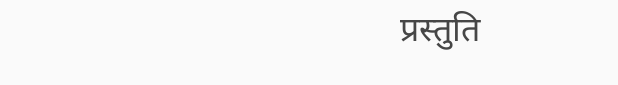प्रस्तुति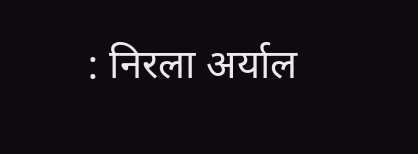: निरला अर्याल